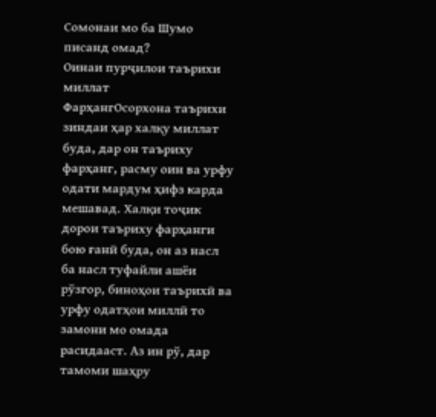Сомонаи мо ба Шумо писанд омад?
Оинаи пурҷилои таърихи миллат
ФарҳангОсорхона таърихи зиндаи ҳар халқу миллат буда, дар он таъриху фарҳанг, расму оин ва урфу одати мардум ҳифз карда мешавад. Халқи тоҷик дорои таъриху фарҳанги бою ғанӣ буда, он аз насл ба насл туфайли ашёи рўзгор, биноҳои таърихӣ ва урфу одатҳои миллӣ то замони мо омада расидааст. Аз ин рў, дар тамоми шаҳру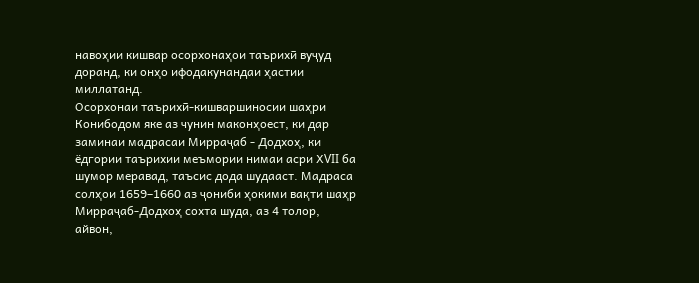навоҳии кишвар осорхонаҳои таърихӣ вуҷуд доранд, ки онҳо ифодакунандаи ҳастии миллатанд.
Осорхонаи таърихӣ-кишваршиносии шаҳри Конибодом яке аз чунин маконҳоест, ки дар заминаи мадрасаи Мирраҷаб - Додхоҳ, ки ёдгории таърихии меъмории нимаи асри ХVII ба шумор меравад, таъсис дода шудааст. Мадраса солҳои 1659–1660 аз ҷониби ҳокими вақти шаҳр Мирраҷаб-Додхоҳ сохта шуда, аз 4 толор, айвон,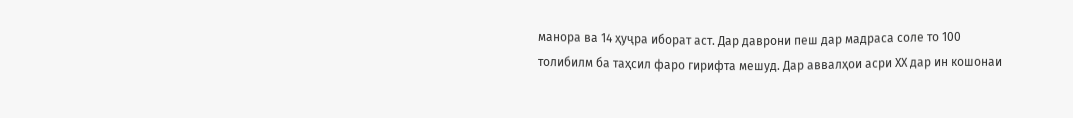манора ва 14 ҳуҷра иборат аст. Дар даврони пеш дар мадраса соле то 100 толибилм ба таҳсил фаро гирифта мешуд. Дар аввалҳои асри ХХ дар ин кошонаи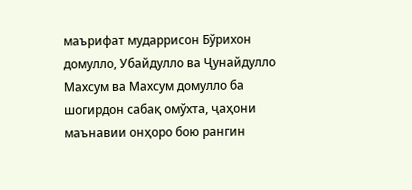маърифат мударрисон Бўрихон домулло, Убайдулло ва Ҷунайдулло Махсум ва Махсум домулло ба шогирдон сабақ омўхта, ҷаҳони маънавии онҳоро бою рангин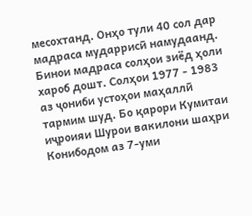месохтанд. Онҳо тули 40 сол дар мадраса мударрисӣ намудаанд.
Бинои мадраса солҳои зиёд ҳоли хароб дошт. Солҳои 1977 - 1983 аз ҷониби устоҳои маҳаллӣ тармим шуд. Бо қарори Кумитаи иҷроияи Шурои вакилони шаҳри Конибодом аз 7-уми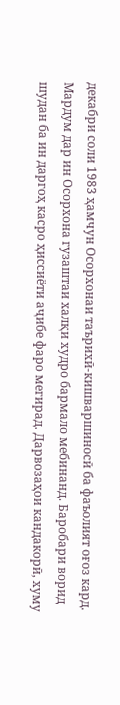декабри соли 1983 ҳамчун Осорхонаи таърихӣ-кишваршиносӣ ба фаъолият оғоз кард. Мардум дар ин Осорхона гузаштаи халқи худро бармало мебинанд. Баробари ворид шудан ба ин даргоҳ касро ҳиссиёти аҷибе фаро мегирад. Дарвозаҳои кандакорӣ, хуму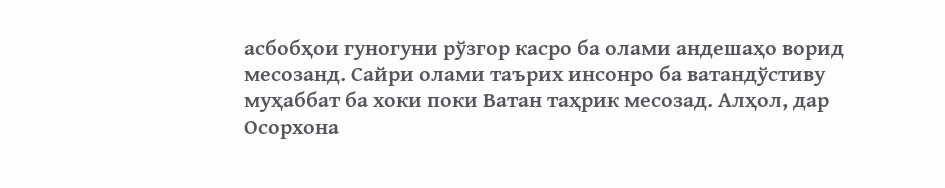асбобҳои гуногуни рўзгор касро ба олами андешаҳо ворид месозанд. Сайри олами таърих инсонро ба ватандўстиву муҳаббат ба хоки поки Ватан таҳрик месозад. Алҳол, дар Осорхона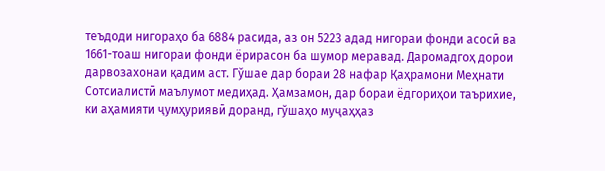теъдоди нигораҳо ба 6884 расида, аз он 5223 адад нигораи фонди асосӣ ва 1661-тоаш нигораи фонди ёрирасон ба шумор меравад. Даромадгоҳ дорои дарвозахонаи қадим аст. Гўшае дар бораи 28 нафар Қаҳрамони Меҳнати Сотсиалистӣ маълумот медиҳад. Ҳамзамон, дар бораи ёдгориҳои таърихие, ки аҳамияти ҷумҳуриявӣ доранд, гўшаҳо муҷаҳҳаз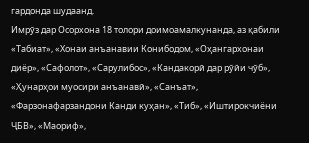гардонда шудаанд.
Имрўз дар Осорхона 18 толори доимоамалкунанда, аз қабили «Табиат», «Хонаи анъанавии Конибодом, «Оҳангархонаи диёр», «Сафолот», «Сарулибос», «Кандакорӣ дар рўйи чўб», «Ҳунарҳои муосири анъанавӣ», «Санъат», «Фарзонафарзандони Канди куҳан», «Тиб», «Иштирокчиёни ҶБВ», «Маориф»,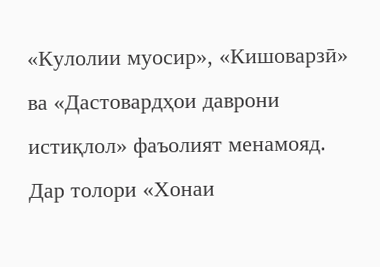«Кулолии муосир», «Кишоварзӣ» ва «Дастовардҳои даврони истиқлол» фаъолият менамояд.
Дар толори «Хонаи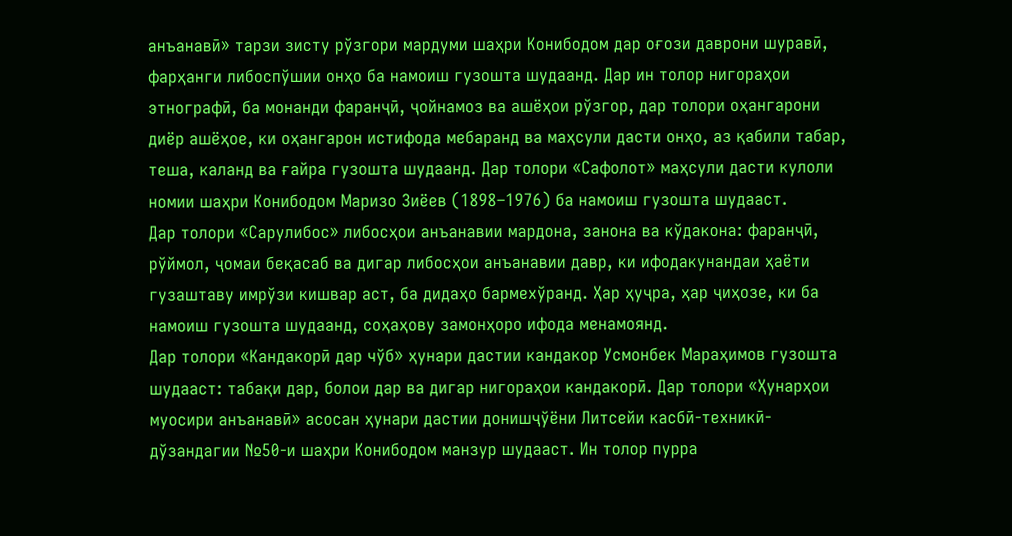анъанавӣ» тарзи зисту рўзгори мардуми шаҳри Конибодом дар оғози даврони шуравӣ, фарҳанги либоспўшии онҳо ба намоиш гузошта шудаанд. Дар ин толор нигораҳои этнографӣ, ба монанди фаранҷӣ, ҷойнамоз ва ашёҳои рўзгор, дар толори оҳангарони диёр ашёҳое, ки оҳангарон истифода мебаранд ва маҳсули дасти онҳо, аз қабили табар, теша, каланд ва ғайра гузошта шудаанд. Дар толори «Сафолот» маҳсули дасти кулоли номии шаҳри Конибодом Маризо Зиёев (1898–1976) ба намоиш гузошта шудааст.
Дар толори «Сарулибос» либосҳои анъанавии мардона, занона ва кўдакона: фаранҷӣ, рўймол, ҷомаи беқасаб ва дигар либосҳои анъанавии давр, ки ифодакунандаи ҳаёти гузаштаву имрўзи кишвар аст, ба дидаҳо бармехўранд. Ҳар ҳуҷра, ҳар ҷиҳозе, ки ба намоиш гузошта шудаанд, соҳаҳову замонҳоро ифода менамоянд.
Дар толори «Кандакорӣ дар чўб» ҳунари дастии кандакор Усмонбек Мараҳимов гузошта шудааст: табақи дар, болои дар ва дигар нигораҳои кандакорӣ. Дар толори «Ҳунарҳои муосири анъанавӣ» асосан ҳунари дастии донишҷўёни Литсейи касбӣ-техникӣ-дўзандагии №50-и шаҳри Конибодом манзур шудааст. Ин толор пурра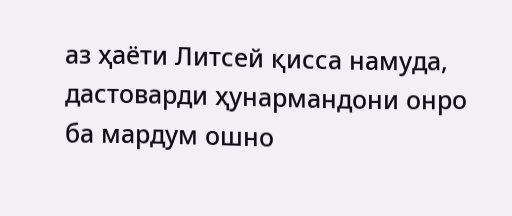аз ҳаёти Литсей қисса намуда, дастоварди ҳунармандони онро ба мардум ошно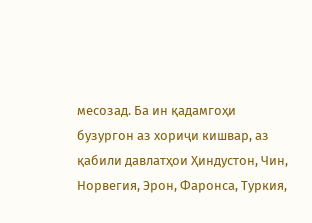месозад. Ба ин қадамгоҳи бузургон аз хориҷи кишвар, аз қабили давлатҳои Ҳиндустон, Чин, Норвегия, Эрон, Фаронса, Туркия,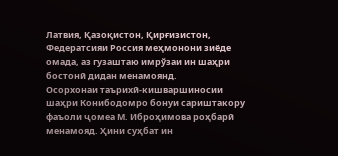Латвия, Қазоқистон, Қирғизистон, Федератсияи Россия меҳмонони зиёде омада, аз гузаштаю имрўзаи ин шаҳри бостонӣ дидан менамоянд.
Осорхонаи таърихӣ-кишваршиносии шаҳри Конибодомро бонуи сариштакору фаъоли ҷомеа М. Иброҳимова роҳбарӣ менамояд. Ҳини суҳбат ин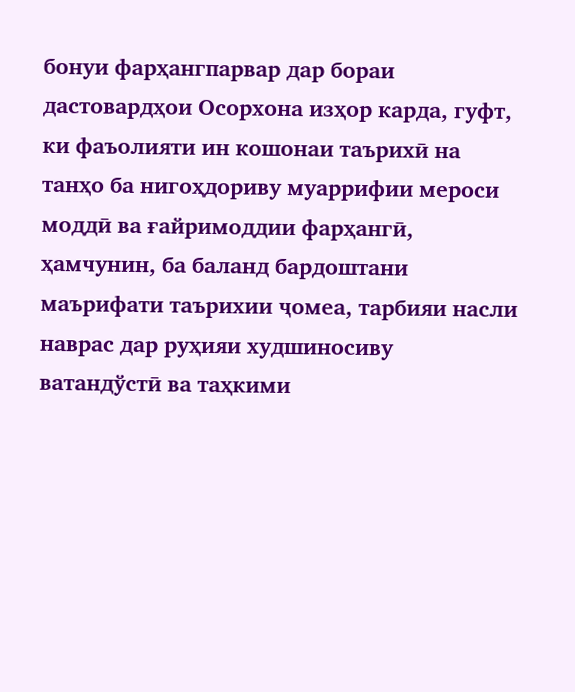бонуи фарҳангпарвар дар бораи дастовардҳои Осорхона изҳор карда, гуфт, ки фаъолияти ин кошонаи таърихӣ на танҳо ба нигоҳдориву муаррифии мероси моддӣ ва ғайримоддии фарҳангӣ, ҳамчунин, ба баланд бардоштани маърифати таърихии ҷомеа, тарбияи насли наврас дар руҳияи худшиносиву ватандўстӣ ва таҳкими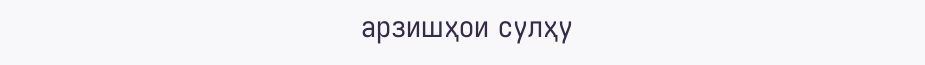арзишҳои сулҳу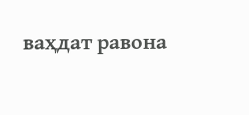ваҳдат равона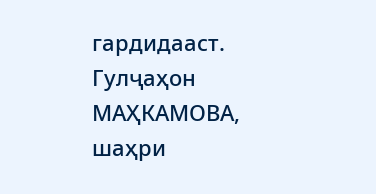гардидааст.
Гулҷаҳон МАҲКАМОВА,
шаҳри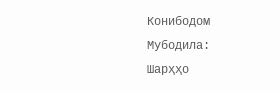Конибодом
Мубодила:
Шарҳҳо